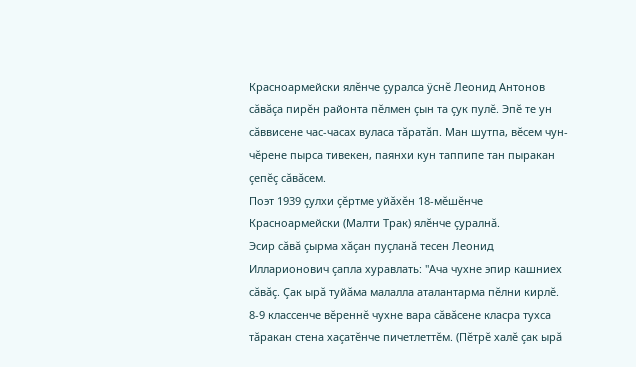Красноармейски ялĕнче çуралса ÿснĕ Леонид Антонов сăвăçа пирĕн районта пĕлмен çын та çук пулĕ. Эпĕ те ун сăввисене час-часах вуласа тăратăп. Ман шутпа, вĕсем чун-чĕрене пырса тивекен, паянхи кун таппипе тан пыракан çепĕç сăвăсем.
Поэт 1939 çулхи çĕртме уйăхĕн 18-мĕшĕнче Красноармейски (Малти Трак) ялĕнче çуралнă.
Эсир сăвă çырма хăçан пуçланă тесен Леонид Илларионович çапла хуравлать: "Ача чухне эпир кашниех сăвăç. Çак ырă туйăма малалла аталантарма пĕлни кирлĕ. 8-9 классенче вĕреннĕ чухне вара сăвăсене класра тухса тăракан стена хаçатĕнче пичетлеттĕм. (Пĕтрĕ халĕ çак ырă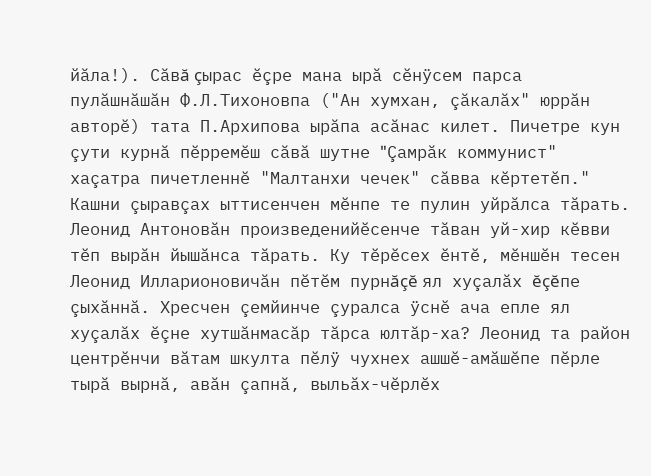йăла!). Сăвă çырас ĕçре мана ырă сĕнÿсем парса пулăшнăшăн Ф.Л.Тихоновпа ("Ан хумхан, çăкалăх" юррăн авторĕ) тата П.Архипова ырăпа асăнас килет. Пичетре кун çути курнă пĕрремĕш сăвă шутне "Çамрăк коммунист" хаçатра пичетленнĕ "Малтанхи чечек" сăвва кĕртетĕп."
Кашни çыравçах ыттисенчен мĕнпе те пулин уйрăлса тăрать. Леонид Антоновăн произведенийĕсенче тăван уй-хир кĕвви тĕп вырăн йышăнса тăрать. Ку тĕрĕсех ĕнтĕ, мĕншĕн тесен Леонид Илларионовичăн пĕтĕм пурнăçĕ ял хуçалăх ĕçĕпе çыхăннă. Хресчен çемйинче çуралса ÿснĕ ача епле ял хуçалăх ĕçне хутшăнмасăр тăрса юлтăр-ха? Леонид та район центрĕнчи вăтам шкулта пĕлÿ чухнех ашшĕ-амăшĕпе пĕрле тырă вырнă, авăн çапнă, выльăх-чĕрлĕх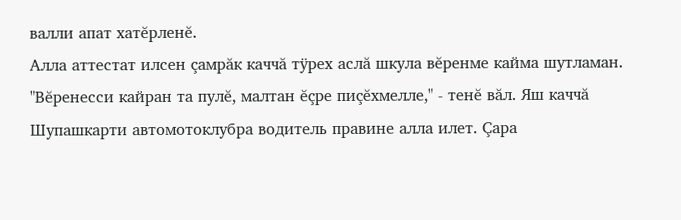валли апат хатĕрленĕ.
Алла аттестат илсен çамрăк каччă тÿрех аслă шкула вĕренме кайма шутламан. "Вĕренесси кайран та пулĕ, малтан ĕçре пиçĕхмелле," - тенĕ вăл. Яш каччă Шупашкарти автомотоклубра водитель правине алла илет. Çара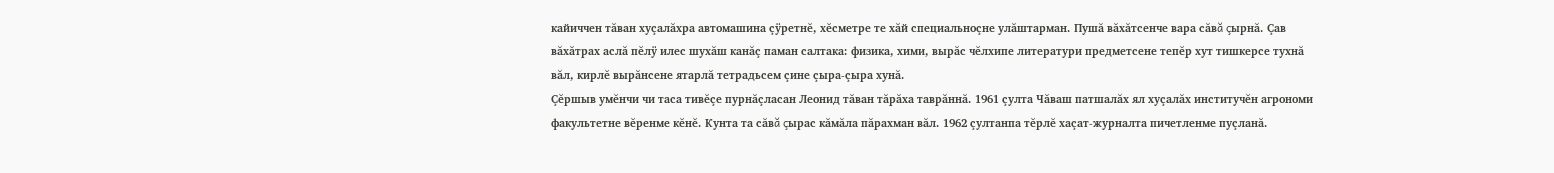кайиччен тăван хуçалăхра автомашина çÿретнĕ, хĕсметре те хăй специальноçне улăштарман. Пушă вăхăтсенче вара сăвă çырнă. Çав вăхăтрах аслă пĕлÿ илес шухăш канăç паман салтака: физика, хими, вырăс чĕлхипе литератури предметсене тепĕр хут тишкерсе тухнă вăл, кирлĕ вырăнсене ятарлă тетрадьсем çине çыра-çыра хунă.
Çĕршыв умĕнчи чи таса тивĕçе пурнăçласан Леонид тăван тăрăха таврăннă. 1961 çулта Чăваш патшалăх ял хуçалăх институчĕн агрономи факультетне вĕренме кĕнĕ. Кунта та сăвă çырас кăмăла пăрахман вăл. 1962 çултанпа тĕрлĕ хаçат-журналта пичетленме пуçланă.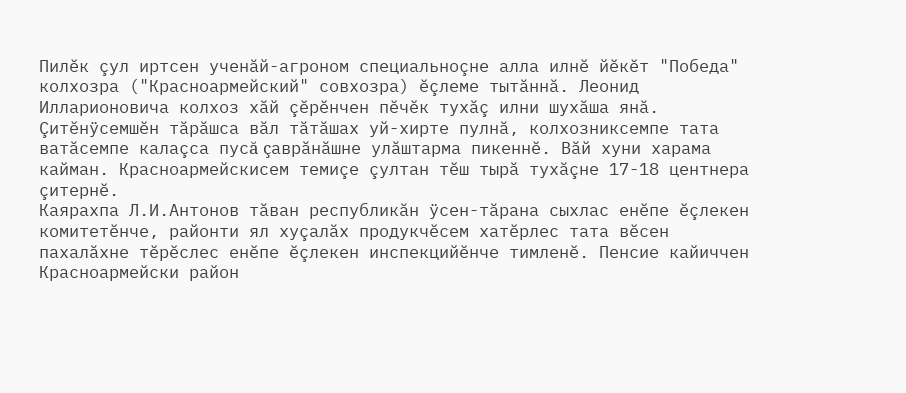Пилĕк çул иртсен ученăй-агроном специальноçне алла илнĕ йĕкĕт "Победа" колхозра ("Красноармейский" совхозра) ĕçлеме тытăннă. Леонид Илларионовича колхоз хăй çĕрĕнчен пĕчĕк тухăç илни шухăша янă. Çитĕнÿсемшĕн тăрăшса вăл тăтăшах уй-хирте пулнă, колхозниксемпе тата ватăсемпе калаçса пусă çаврăнăшне улăштарма пикеннĕ. Вăй хуни харама кайман. Красноармейскисем темиçе çултан тĕш тырă тухăçне 17-18 центнера çитернĕ.
Каярахпа Л.И.Антонов тăван республикăн ÿсен-тăрана сыхлас енĕпе ĕçлекен комитетĕнче, районти ял хуçалăх продукчĕсем хатĕрлес тата вĕсен пахалăхне тĕрĕслес енĕпе ĕçлекен инспекцийĕнче тимленĕ. Пенсие кайиччен Красноармейски район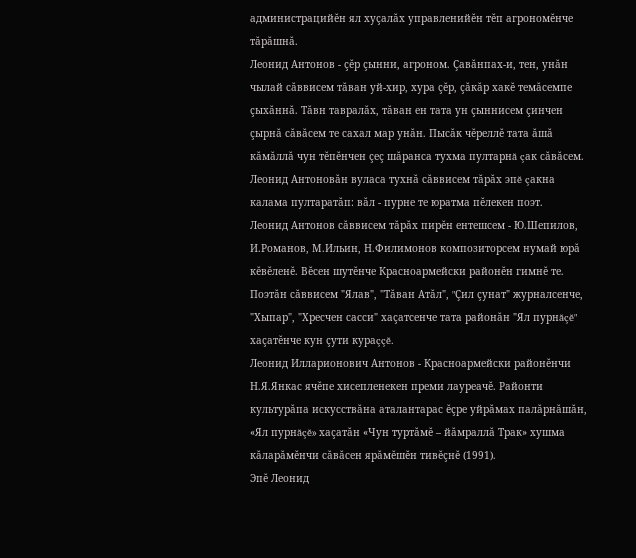администрацийĕн ял хуçалăх управленийĕн тĕп агрономĕнче тăрăшнă.
Леонид Антонов - çĕр çынни, агроном. Çавăнпах-и, тен, унăн чылай сăввисем тăван уй-хир, хура çĕр, çăкăр хакĕ темăсемпе çыхăннă. Тăвн тавралăх, тăван ен тата ун çыннисем çинчен çырнă сăвăсем те сахал мар унăн. Пысăк чĕреллĕ тата ăшă кăмăллă чун тĕпĕнчен çеç шăранса тухма пултарнă çак сăвăсем. Леонид Антоновăн вуласа тухнă сăввисем тăрăх эпĕ çакна калама пултаратăп: вăл - пурне те юратма пĕлекен поэт.
Леонид Антонов сăввисем тăрăх пирĕн ентешсем - Ю.Шепилов, И.Романов, М.Ильин, Н.Филимонов композиторсем нумай юрă кĕвĕленĕ. Вĕсен шутĕнче Красноармейски районĕн гимнĕ те.
Поэтăн сăввисем "Ялав", "Тăван Атăл", "Çил çунат" журналсенче, "Хыпар", "Хресчен сасси" хаçатсенче тата районăн "Ял пурнăçĕ" хаçатĕнче кун çути кураççĕ.
Леонид Илларионович Антонов - Красноармейски районĕнчи Н.Я.Янкас ячĕпе хисепленекен преми лауреачĕ. Районти культурăпа искусствăна аталантарас ĕçре уйрăмах палăрнăшăн, «Ял пурнăçĕ» хаçатăн «Чун туртăмĕ – йăмраллă Трак» хушма кăларăмĕнчи сăвăсен ярăмĕшĕн тивĕçнĕ (1991).
Эпĕ Леонид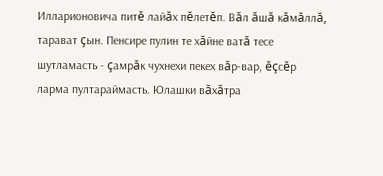Илларионовича питĕ лайăх пĕлетĕп. Вăл ăшă кăмăллă, тарават çын. Пенсире пулин те хăйне ватă тесе шутламасть - çамрăк чухнехи пекех вăр-вар, ĕçсĕр ларма пултараймасть. Юлашки вăхăтра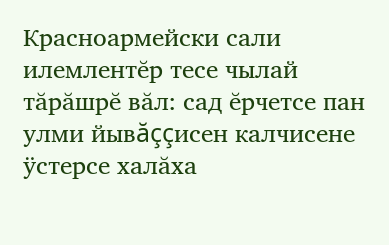Красноармейски сали илемлентĕр тесе чылай тăрăшрĕ вăл: сад ĕрчетсе пан улми йывăççисен калчисене ÿстерсе халăха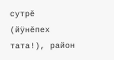сутрĕ (йÿнĕпех тата!), район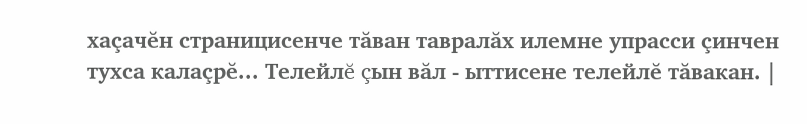хаçачĕн страницисенче тăван тавралăх илемне упрасси çинчен тухса калаçрĕ... Телейлĕ çын вăл - ыттисене телейлĕ тăвакан. |